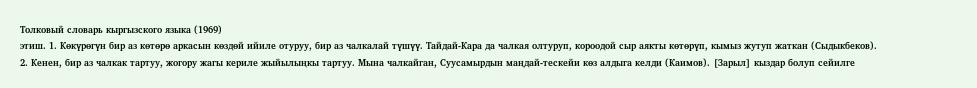Толковый словарь кыргызского языка (1969)
этиш. 1. Көкүрөгүн бир аз көтөрө аркасын көздөй ийиле отуруу, бир аз чалкалай түшүү. Тайдай-Кара да чалкая олтуруп, короодой сыр аякты көтөрүп, кымыз жутуп жаткан (Сыдыкбеков).
2. Кенен, бир аз чалкак тартуу, жогору жагы кериле жыйылыңкы тартуу. Мына чалкайган, Суусамырдын маңдай-тескейи көз алдыга келди (Каимов). [Зарыл] кыздар болуп сейилге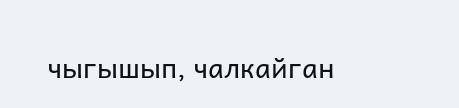чыгышып, чалкайган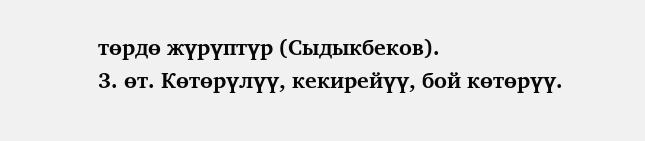төрдө жүрүптүр (Сыдыкбеков).
3. өт. Көтөрүлүү, кекирейүү, бой көтөрүү.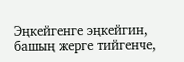Эңкейгенге эңкейгин, башың жерге тийгенче,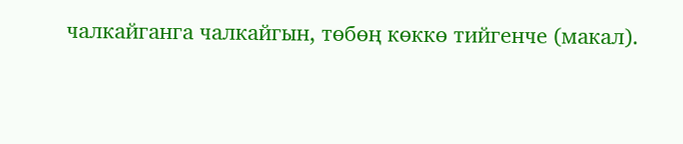чалкайганга чалкайгын, төбөң көккө тийгенче (макал).